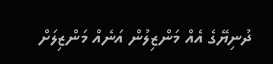ދުނިޔޭގެ އެއް މަންޒިލުން އަނެއް މަންޒިލަށް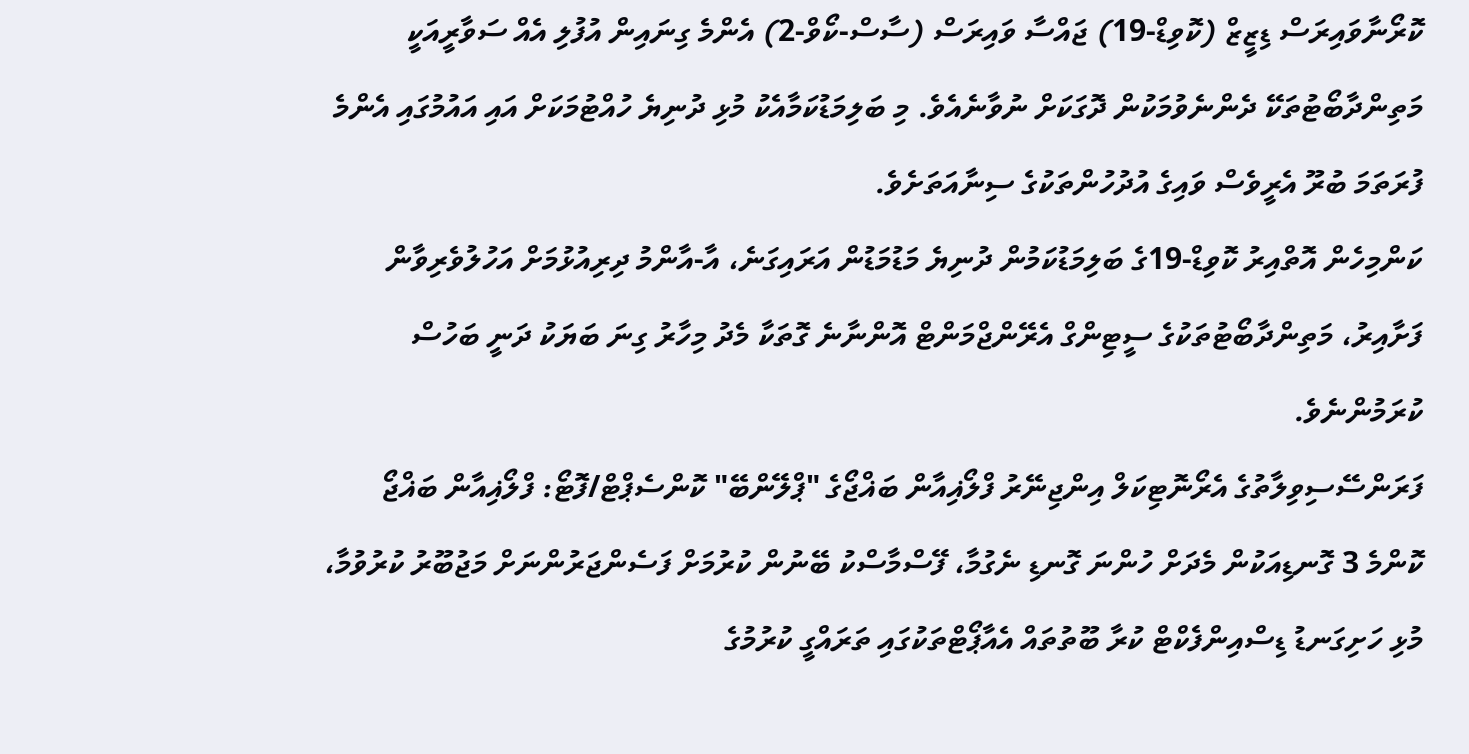ކޮރޯނާވައިރަސް ޑިޒީޒް (ކޮވިޑް-19) ޖައްސާ ވައިރަސް (ސާސް-ކޯވް-2) އެންމެ ގިނައިން އުފުލި އެއް ސަވާރީއަކީ މަތިންދާބޯޓުތަކޭ ދެންނެވުމަކުން ދޮގަކަށް ނުވާނެއެވެ. މި ބަލިމަޑުކަމާއެކު މުޅި ދުނިޔެ ހުއްޓުމަކަށް އައި އައުމުގައި އެންމެ ފުރަތަމަ ބުރޫ އެރީވެސް ވައިގެ އުދުހުންތަކުގެ ސިނާއަތަށެވެ.
ކަންމިހެން އޮތްއިރު ކޮވިޑް-19ގެ ބަލިމަޑުކަމުން ދުނިޔެ މަޑުމަޑުން އަރައިގަނެ، އާ-އާންމު ދިރިއުޅުމަށް އަހުލުވެރިވާން ފަށާއިރު، މަތިންދާބޯޓުތަކުގެ ސީޓިންގް އެރޭންޖްމަންޓް އޮންނާނެ ގޮތަކާ މެދު މިހާރު ގިނަ ބަޔަކު ދަނީ ބަހުސް ކުރަމުންނެވެ.
ފަރަންސޭސިވިލާތުގެ އެރޯނޮޓިކަލް އިންޖިނޭރު ފްލޯޣިއާން ބަޣްޖޯގެ "ޕްލޭންބޭ" ކޮންސެޕްޓް/ފޮޓޯ: ފްލޯޣިއާން ބަޣްޖޯ
ކޮންމެ 3 ގޮނޑިއަކުން މެދަށް ހުންނަ ގޮނޑި ނެގުމާ، ފޭސްމާސްކު ބޭނުން ކުރުމަށް ފަސެންޖަރުންނަށް މަޖުބޫރު ކުރުވުމާ، މުޅި ހަށިގަނޑު ޑިސްއިންފެކްޓް ކުރާ ބޫތުތައް އެއާޕޯޓްތަކުގައި ތަރައްގީ ކުރުމުގެ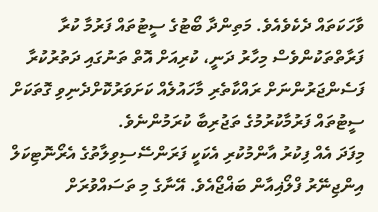ވާހަކަތައް ދެކެވެއެވެ. މަތިންދާ ބޯޓުގެ ސީޓުތައް ފަރުމާ ކުރާ ފަރާތްތަކުންވެސް މިހާރު ދަނީ، ކުރިއަށް އޮތް ތަނުގައި ދަތުރުކުރާ ފަސެންޖަރުންނަށް ރައްކާތެރި މާހައުލެއް ކަށަވަރުކޮށްދެނިވި ގޮތަކަށް ސީޓުތައް ފަރުމާކުރުމުގެ ތަޖުރިބާ ކުރަމުންނެވެ.
މިފަދަ އެއް ފިކުރު އާންމުކުރި އެކަކީ ފަރަންސޭސިވިލާތުގެ އެރޯނޮޓިކަލް އިންޖިނޭރު ފްލޯޣިއާން ބަޣްޖޯއެވެ. އޭނާގެ މި ތަސައްވުރަށް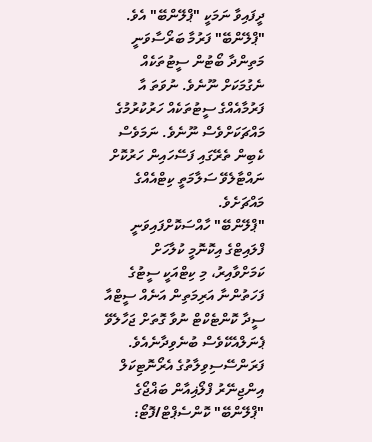ދީފައިވާ ނަމަކީ "ޕްލޭންބޭ" އެވެ.
"ޕްލޭންބޭ" ފަރުމާ ބަރޯސާވަނީ މަތިންދާ ބޯޓުން ސީޓުތަކެއް ނެގުމަކަށް ނޫނެވެ. ނުވަތަ އާ ފަރުމާއެއްގެ ސީޓުތަކެއް ހަރުކުރުމުގެ މައްޗަކަށްވެސް ނޫނެވެ. ނަމަވެސް ކެބިން ތެރޭގައި ފަސޭހައިން ހަރުކޮށް ނައްޓާލެވޭ ސަލާމަތީ ކިޓްއެއްގެ މައްޗަށެވެ.
"ޕްލޭންބޭ" ހާއްސަކޮށްފައިވަނީ ފްލައިޓްގެ އިކޮނޮމީ ކުލާހަށް ކަމަށްވާއިރު، މި ކިޓްއަކީ ސީޓުގެ ފަހަތުންނާ އަރިމަތިން އަނެއް ސީޓްއާ ސީދާ ކޮންޓެކްޓް ނުވާ ގޮތަށް ޖަހާލެވޭ ޕެނަލްއެކޭވެސް ބުނެވިދާނެއެވެ.
ފަރަންސޭސިވިލާތުގެ އެރޯނޮޓިކަލް އިންޖިނޭރު ފްލޯޣިއާން ބަޣްޖޯގެ "ޕްލޭންބޭ" ކޮންސެޕްޓް/ފޮޓޯ: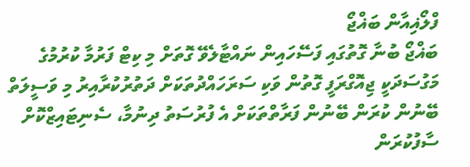ފްލޯޣިއާން ބަޣްޖޯ
ބަޣްޖޯ ބުނާ ގޮތުގައި ފަސޭހައިން ނައްޓާލެވޭ ގޮތަށް މި ކިޓް ފަރުމާ ކުރުމުގެ މަގުސަދަކީ ޖިއޮގްރަފީ ގޮތުން ވަކި ސަރަހައްދުތަކަށް ދަތުރުކުރާއިރު މި ވަސީލަތް ބޭނުން ކުރަން ބޭނުން ފަރާތްތަކަށް އެ ފުރުސަތު ދިނުމާ، ސެނިޓައިޒްކޮށް ސާފުކުރަން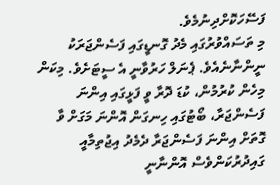ފަސޭހަކޮށްދިނުމެވެ.
މި ތަސައްވުރުގައި މެދު ގޮނޑީގައި ފަސެންޖަރަކު ނީންނާނެއެވެ. ޕެނަލް ހަރުވާނީ އެ ސީޓަށެވެ. މިކަން މިހެން ކުރުމުން، ކުޑަ ދޮރާ ވީ ފަޅީގައި އިންނަ ފަސެންޖަރާ، ބޯޓުގައި ހިނގަން އޮންނަ މަގަށް ވާ ގޮތަށް އިންނަ ފަސެންޖަރާ ދެމެދު އިޖުތިމާއީ ގައިދުރުކަންވެސް އޮންނާނީ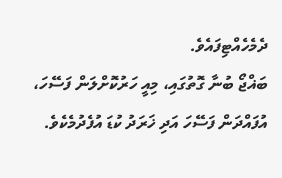ދެމެހެއްޓިފައެވެ.
ބަޣްޖޯ ބުނާ ގޮތުގައި، މިއީ ހަރުކޮށްލަން ފަސޭހަ، އުފައްދަން ފަސޭހަ އަދި ޚަރަދު ކުޑަ އުފެދުމެކެވެ.